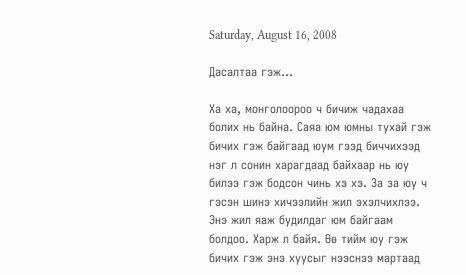Saturday, August 16, 2008

Дасалтаа гэж...

Ха ха, монголоороо ч бичиж чадахаа болих нь байна. Саяа юм юмны тухай гэж бичих гэж байгаад юум гээд биччихээд нэг л сонин харагдаад байхаар нь юу билээ гэж бодсон чинь хэ хэ. За за юу ч гэсэн шинэ хичээлийн жил эхэлчихлээ. Энэ жил яаж будилдаг юм байгаам болдоо. Харж л байя. Өө тийм юу гэж бичих гэж энэ хуусыг нээснээ мартаад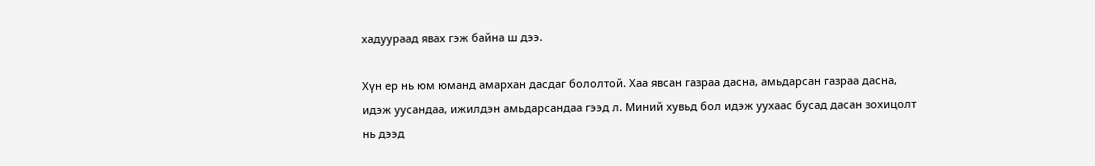хадуураад явах гэж байна ш дээ.

Хүн ер нь юм юманд амархан дасдаг бололтой. Хаа явсан газраа дасна, амьдарсан газраа дасна, идэж уусандаа, ижилдэн амьдарсандаа гээд л. Миний хувьд бол идэж уухаас бусад дасан зохицолт нь дээд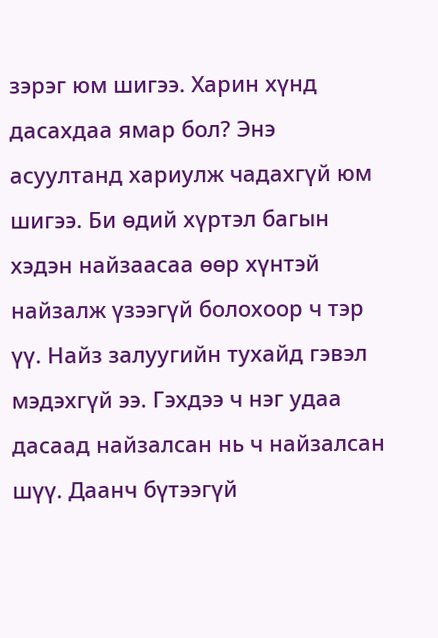зэрэг юм шигээ. Харин хүнд дасахдаа ямар бол? Энэ асуултанд хариулж чадахгүй юм шигээ. Би өдий хүртэл багын хэдэн найзаасаа өөр хүнтэй найзалж үзээгүй болохоор ч тэр үү. Найз залуугийн тухайд гэвэл мэдэхгүй ээ. Гэхдээ ч нэг удаа дасаад найзалсан нь ч найзалсан шүү. Даанч бүтээгүй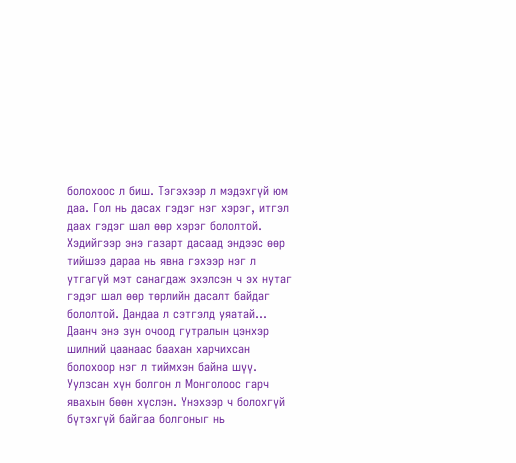болохоос л биш. Тэгэхээр л мэдэхгүй юм даа. Гол нь дасах гэдэг нэг хэрэг, итгэл даах гэдэг шал өөр хэрэг бололтой. Хэдийгээр энэ газарт дасаад эндээс өөр тийшээ дараа нь явна гэхээр нэг л утгагүй мэт санагдаж эхэлсэн ч эх нутаг гэдэг шал өөр төрлийн дасалт байдаг бололтой. Дандаа л сэтгэлд уяатай... Даанч энэ зун очоод гутралын цэнхэр шилний цаанаас баахан харчихсан болохоор нэг л тиймхэн байна шүү. Уулзсан хүн болгон л Монголоос гарч явахын бөөн хүслэн. Үнэхээр ч болохгүй бүтэхгүй байгаа болгоныг нь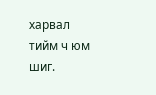харвал тийм ч юм шиг.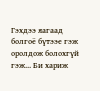Гэхдээ яагаад болгоё бүтээе гэж оролдож болохгүй гэж... Би хариж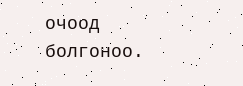очоод болгоноо.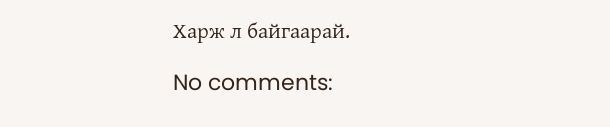Харж л байгаарай.

No comments: